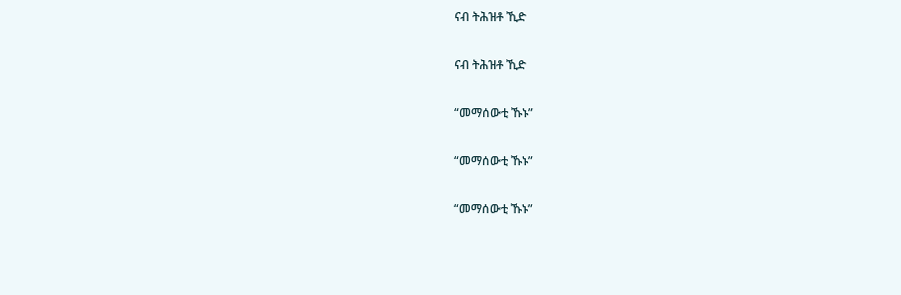ናብ ትሕዝቶ ኺድ

ናብ ትሕዝቶ ኺድ

“መማሰውቲ ኹኑ”

“መማሰውቲ ኹኑ”

“መማሰውቲ ኹኑ”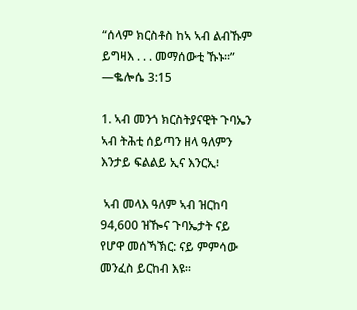“ሰላም ክርስቶስ ከኣ ኣብ ልብኹም ይግዛእ . . . መማሰውቲ ኹኑ።” —ቈሎሴ 3:15

1. ኣብ መንጎ ክርስትያናዊት ጉባኤን ኣብ ትሕቲ ሰይጣን ዘላ ዓለምን እንታይ ፍልልይ ኢና እንርኢ፧

 ኣብ መላእ ዓለም ኣብ ዝርከባ 94,600 ዝዀና ጉባኤታት ናይ የሆዋ መሰኻኽር: ናይ ምምሳው መንፈስ ይርከብ እዩ።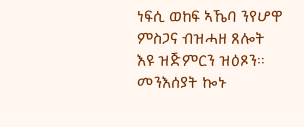ነፍሲ ወከፍ ኣኼባ ንየሆዋ ምስጋና ብዝሓዘ ጸሎት እዩ ዝጅምርን ዝዕጾን። መንእሰያት ኰኑ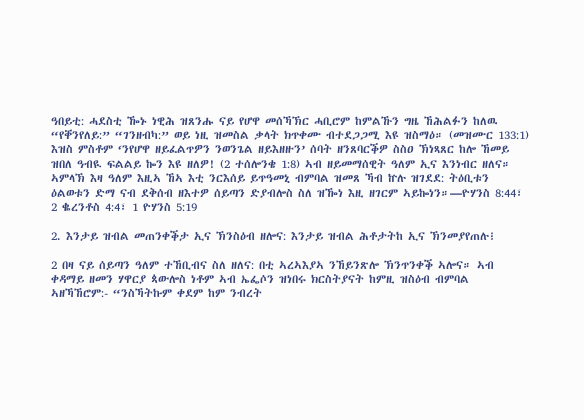ዓበይቲ: ሓደስቲ ዀኑ ነዊሕ ዝጸንሑ ናይ የሆዋ መሰኻኽር ሓቢሮም ከምልኹን ግዜ ኸሕልፉን ከለዉ “የቐንየለይ:” “ገንዘብካ:” ወይ ነዚ ዝመስል ቃላት ክጥቀሙ ብተደጋጋሚ እዩ ዝስማዕ። (መዝሙር 133:1) እዝስ ምስቶም ‘ንየሆዋ ዘይፈልጥዎን ንወንጌል ዘይእዘዙን’ ሰባት ዘንጸባርቕዎ ስስዐ ኽነጻጸር ከሎ ኸመይ ዝበለ ዓብዪ ፍልልይ ኰን እዩ ዘለዎ! (2 ተሰሎንቄ 1:8) ኣብ ዘይመማሰዊት ዓለም ኢና እንነብር ዘለና። ኣምላኽ እዛ ዓለም እዚኣ ኸኣ እቲ ንርእሰይ ይጥዓመኒ ብምባል ዝመጸ ኻብ ኵሉ ዝገደደ: ትዕቢቱን ዕልወቱን ድማ ናብ ደቅሰብ ዘእተዎ ሰይጣን ድያብሎስ ስለ ዝዀነ እዚ ዘገርም ኣይኰነን።—ዮሃንስ 8:44፣ 2 ቈረንቶስ 4:4፣ 1 ዮሃንስ 5:19

2. እንታይ ዝብል መጠንቀቕታ ኢና ኽንስዕብ ዘሎና: እንታይ ዝብል ሕቶታትከ ኢና ኽንመያየጠሉ፧

2 በዛ ናይ ሰይጣን ዓለም ተኸቢብና ስለ ዘለና: በቲ ኣረኣእያኣ ንኸይንጽሎ ኽንጥንቀቕ ኣሎና። ኣብ ቀዳማይ ዘመን ሃዋርያ ጳውሎስ ነቶም ኣብ ኤፌሶን ዝነበሩ ክርስትያናት ከምዚ ዝስዕብ ብምባል ኣዘኻኸሮም:- “ንስኻትኩም ቀደም ከም ንብረት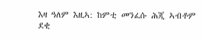እዛ ዓለም እዚኣ: ከምቲ መንፈሱ ሕጂ ኣብቶም ደቂ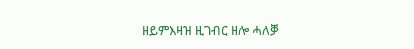ዘይምእዛዝ ዚገብር ዘሎ ሓለቓ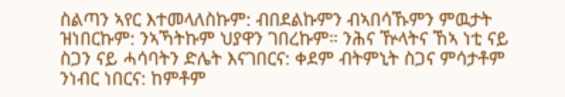ስልጣን ኣየር እተመላለስኩም: ብበደልኩምን ብኣበሳኹምን ምዉታት ዝነበርኩም: ንኣኻትኩም ህያዋን ገበረኩም። ንሕና ዅላትና ኸኣ ነቲ ናይ ስጋን ናይ ሓሳባትን ድሌት እናገበርና: ቀደም ብትምኒት ስጋና ምሳታቶም ንነብር ነበርና: ከምቶም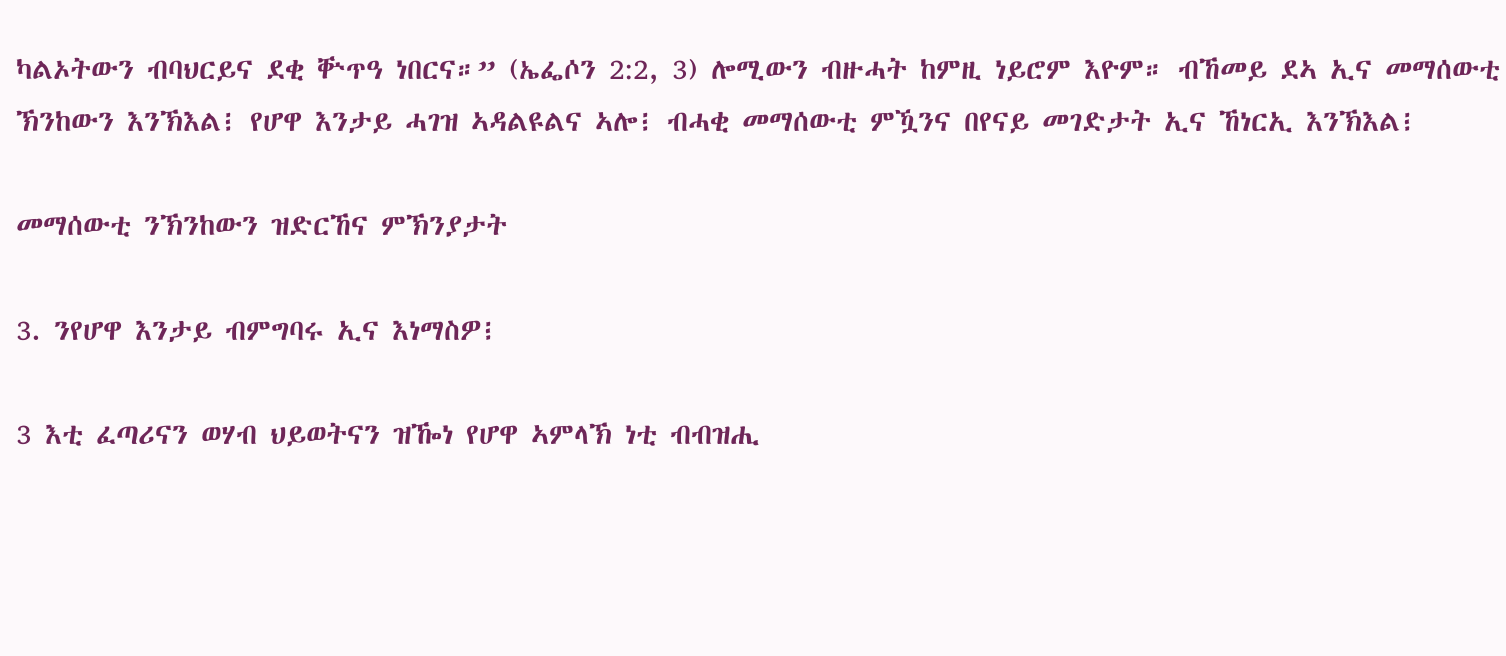ካልኦትውን ብባህርይና ደቂ ቝጥዓ ነበርና።” (ኤፌሶን 2:2, 3) ሎሚውን ብዙሓት ከምዚ ነይሮም እዮም። ብኸመይ ደኣ ኢና መማሰውቲ ኽንከውን እንኽእል፧ የሆዋ እንታይ ሓገዝ ኣዳልዩልና ኣሎ፧ ብሓቂ መማሰውቲ ምዃንና በየናይ መገድታት ኢና ኸነርኢ እንኽእል፧

መማሰውቲ ንኽንከውን ዝድርኸና ምኽንያታት

3. ንየሆዋ እንታይ ብምግባሩ ኢና እነማስዎ፧

3 እቲ ፈጣሪናን ወሃብ ህይወትናን ዝዀነ የሆዋ ኣምላኽ ነቲ ብብዝሒ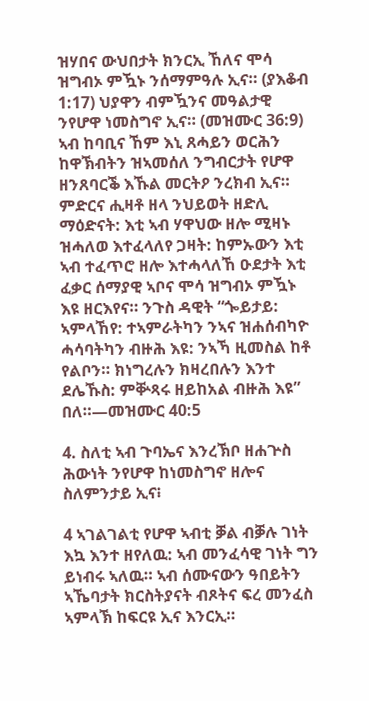ዝሃበና ውህበታት ክንርኢ ኸለና ሞሳ ዝግብኦ ምዃኑ ንሰማምዓሉ ኢና። (ያእቆብ 1:17) ህያዋን ብምዃንና መዓልታዊ ንየሆዋ ነመስግኖ ኢና። (መዝሙር 36:9) ኣብ ከባቢና ኸም እኒ ጸሓይን ወርሕን ከዋኽብትን ዝኣመሰለ ንግብርታት የሆዋ ዘንጸባርቕ እኹል መርትዖ ንረክብ ኢና። ምድርና ሒዛቶ ዘላ ንህይወት ዘድሊ ማዕድናት: እቲ ኣብ ሃዋህው ዘሎ ሚዛኑ ዝሓለወ እተፈላለየ ጋዛት: ከምኡውን እቲ ኣብ ተፈጥሮ ዘሎ እተሓላለኸ ዑደታት እቲ ፈቃር ሰማያዊ ኣቦና ሞሳ ዝግብኦ ምዃኑ እዩ ዘርእየና። ንጉስ ዳዊት “ጐይታይ: ኣምላኸየ: ተኣምራትካን ንኣና ዝሐሰብካዮ ሓሳባትካን ብዙሕ እዩ: ንኣኻ ዚመስል ከቶ የልቦን። ክነግረሉን ክዛረበሉን እንተ ደሌኹስ: ምቝጻሩ ዘይከአል ብዙሕ እዩ” በለ።—መዝሙር 40:5

4. ስለቲ ኣብ ጉባኤና እንረኽቦ ዘሐጕስ ሕውነት ንየሆዋ ከነመስግኖ ዘሎና ስለምንታይ ኢና፧

4 ኣገልገልቲ የሆዋ ኣብቲ ቓል ብቓሉ ገነት እኳ እንተ ዘየለዉ: ኣብ መንፈሳዊ ገነት ግን ይነብሩ ኣለዉ። ኣብ ሰሙናውን ዓበይትን ኣኼባታት ክርስትያናት ብጾትና ፍረ መንፈስ ኣምላኽ ከፍርዩ ኢና እንርኢ።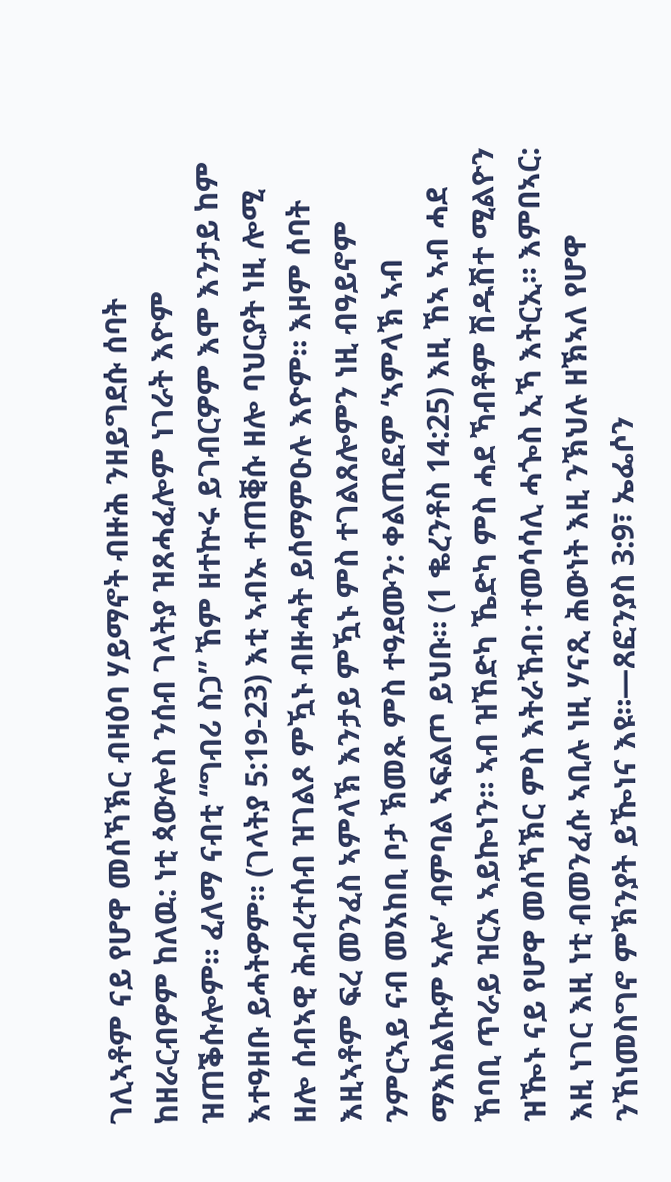ገሊኣቶም ናይ የሆዋ መሰኻኽር ብዛዕባ ሃይማኖት ብዙሕ ንዘይግደሱ ሰባት ከዘራርብዎም ከለዉ: ነቲ ጳውሎስ ንሰብ ገላትያ ዝጸሓፈሎም ነገራት እዮም ዝጠቕሱሎም። ፈለማ ናብቲ “ግብሪ ስጋ” ኸም ዘተኵሩ ይገብርዎም እሞ እንታይ ከም እተዓዘቡ ይሓትዎም። (ገላትያ 5:19-23) እቲ ኣብኡ ተጠቒሱ ዘሎ ባህርያት ነዚ ሎሚ ዘሎ ሰብኣዊ ሕብረተሰብ ዝገልጾ ምዃኑ ብዙሓት ይሰማምዑሉ እዮም። እዞም ሰባት እዚኣቶም ፍረ መንፈስ ኣምላኽ እንታይ ምዃኑ ምስ ተገልጸሎምን ነዚ ብዓይኖም ንምርኣይ ናብ መአከቢ ቦታ ኽመጹ ምስ ተዓደሙን: ቀልጢፎም ‘ኣምላኽ ኣብ ማእከልኩም ኣሎ’ ብምባል ኣፍልጦ ይህቡ። (1 ቈረንቶስ 14:25) እዚ ኸኣ ኣብ ሓደ ኸባቢ ጥራይ ዝርአ ኣይኰነን። ኣብ ዝኸድካ ኼድካ ምስ ሓደ ኻብቶም ሽዱሽተ ሚልዮን ዝዀኑ ናይ የሆዋ መሰኻኽር ምስ እትራኸብ: ተመሳሳሊ ሓጐስ ኢኻ እትርኢ። እምበኣር: እዚ ነገር እዚ ነቲ ብመንፈሱ ኣቢሉ ነዚ ሃናጺ ሕውነት እዚ ንኽህሉ ዘኽኣለ የሆዋ ንኸነመስግኖ ምኽንያት ይዀነና እዩ።—ጸፎንያስ 3:9፣ ኤፌሶን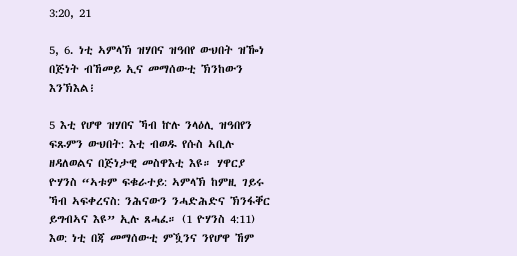3:20, 21

5, 6. ነቲ ኣምላኽ ዝሃበና ዝዓበየ ውህበት ዝዀነ በጅነት ብኸመይ ኢና መማሰውቲ ኽንከውን እንኽእል፧

5 እቲ የሆዋ ዝሃበና ኻብ ኵሉ ንላዕሊ ዝዓበየን ፍጹምን ውህበት: እቲ ብወዱ የሱስ ኣቢሉ ዘዳለወልና በጅነታዊ መስዋእቲ እዩ። ሃዋርያ ዮሃንስ “ኣቱም ፍቁራተይ: ኣምላኽ ከምዚ ገይሩ ኻብ ኣፍቀረናስ: ንሕናውን ንሓድሕድና ኽንፋቐር ይግብኣና እዩ” ኢሉ ጸሓፈ። (1 ዮሃንስ 4:11) እወ: ነቲ በጃ መማሰውቲ ምዃንና ንየሆዋ ኸም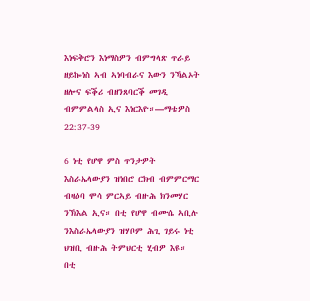እነፍቅሮን እነማስዎን ብምግላጽ ጥራይ ዘይኰነስ ኣብ ኣነባብራና እውን ንኻልኦት ዘሎና ፍቕሪ ብዘንጸባርቕ መገዲ ብምምልላስ ኢና እነርእዮ።—ማቴዎስ 22:37-39

6 ነቲ የሆዋ ምስ ጥንታዎት እስራኤላውያን ዝነበሮ ርክብ ብምምርማር ብዛዕባ ሞሳ ምርኣይ ብዙሕ ክንመሃር ንኽእል ኢና። በቲ የሆዋ ብሙሴ ኣቢሉ ንእስራኤላውያን ዝሃቦም ሕጊ ገይሩ ነቲ ህዝቢ ብዙሕ ትምህርቲ ሂብዎ እዩ። በቲ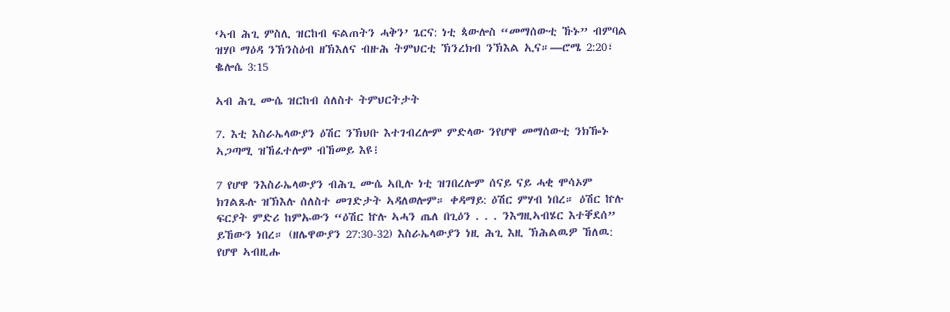‘ኣብ ሕጊ ምስሊ ዝርከብ ፍልጠትን ሓቅን’ ጌርና: ነቲ ጳውሎስ “መማሰውቲ ኹኑ” ብምባል ዝሃቦ ማዕዳ ንኽንስዕብ ዘኽእለና ብዙሕ ትምህርቲ ኽንረክብ ንኽእል ኢና።—ሮሜ 2:20፣ ቈሎሴ 3:15

ኣብ ሕጊ ሙሴ ዝርከብ ሰለስተ ትምህርትታት

7. እቲ እስራኤላውያን ዕሽር ንኽህቡ እተገብረሎም ምድላው ንየሆዋ መማሰውቲ ንክዀኑ ኣጋጣሚ ዝኸፈተሎም ብኸመይ እዩ፧

7 የሆዋ ንእስራኤላውያን ብሕጊ ሙሴ ኣቢሉ ነቲ ዝገበረሎም ሰናይ ናይ ሓቂ ሞሳኦም ክገልጹሉ ዝኽእሉ ሰለስተ መገድታት ኣዳለወሎም። ቀዳማይ: ዕሽር ምሃብ ነበረ። ዕሽር ኵሉ ፍርያት ምድሪ ከምኡውን “ዕሽር ኵሉ ኣሓን ጤለ በጊዕን . . . ንእግዚኣብሄር እተቐደሰ” ይኸውን ነበረ። (ዘሌዋውያን 27:30-32) እስራኤላውያን ነዚ ሕጊ እዚ ኽሕልዉዎ ኸለዉ: የሆዋ ኣብዚሑ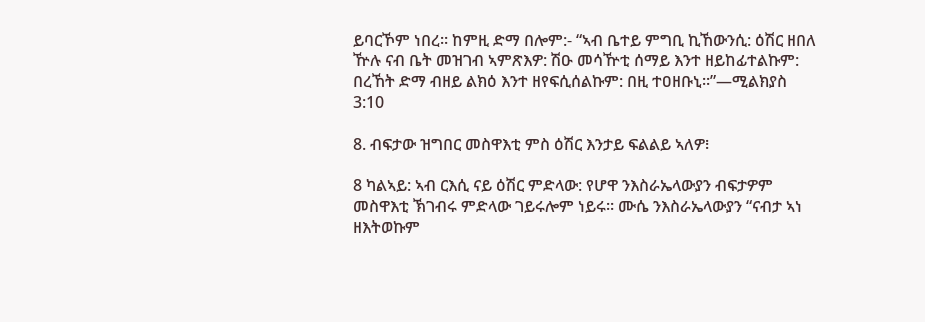ይባርኾም ነበረ። ከምዚ ድማ በሎም:- “ኣብ ቤተይ ምግቢ ኪኸውንሲ: ዕሽር ዘበለ ዅሉ ናብ ቤት መዝገብ ኣምጽእዎ: ሽዑ መሳዅቲ ሰማይ እንተ ዘይከፊተልኩም: በረኸት ድማ ብዘይ ልክዕ እንተ ዘየፍሲሰልኩም: በዚ ተዐዘቡኒ።”—ሚልክያስ 3:10

8. ብፍታው ዝግበር መስዋእቲ ምስ ዕሽር እንታይ ፍልልይ ኣለዎ፧

8 ካልኣይ: ኣብ ርእሲ ናይ ዕሽር ምድላው: የሆዋ ንእስራኤላውያን ብፍታዎም መስዋእቲ ኽገብሩ ምድላው ገይሩሎም ነይሩ። ሙሴ ንእስራኤላውያን “ናብታ ኣነ ዘእትወኩም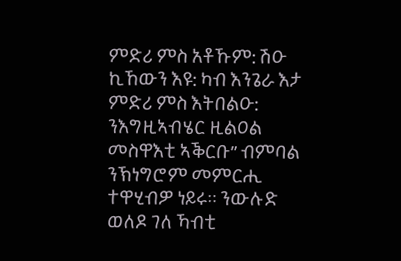ምድሪ ምስ አቶኹም: ሽዑ ኪኸውን እዩ: ካብ እንጌራ እታ ምድሪ ምስ እትበልዑ: ንእግዚኣብሄር ዚልዐል መስዋእቲ ኣቕርቡ” ብምባል ንኽነግሮም መምርሒ ተዋሂብዎ ነይሩ። ንውሉድ ወለዶ ገለ ኻብቲ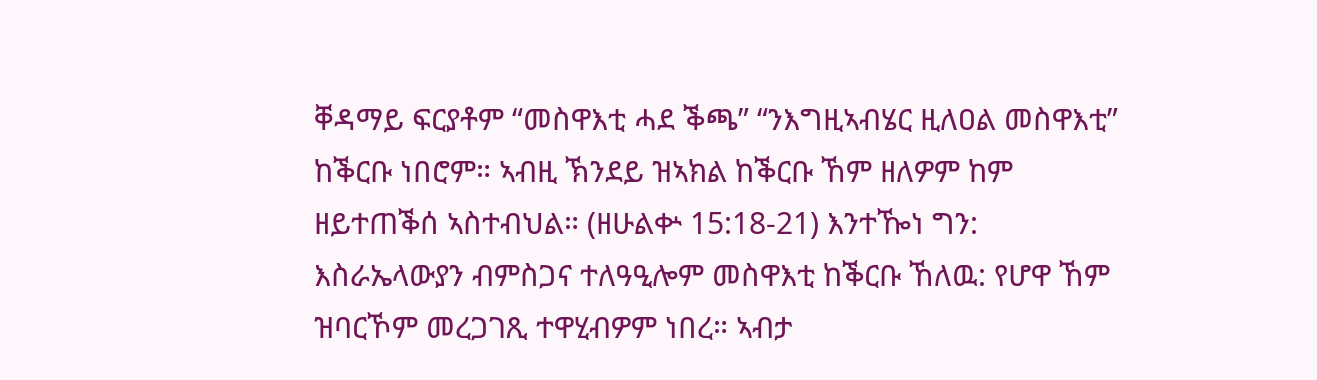ቐዳማይ ፍርያቶም “መስዋእቲ ሓደ ቕጫ” “ንእግዚኣብሄር ዚለዐል መስዋእቲ” ከቕርቡ ነበሮም። ኣብዚ ኽንደይ ዝኣክል ከቕርቡ ኸም ዘለዎም ከም ዘይተጠቕሰ ኣስተብህል። (ዘሁልቍ 15:18-21) እንተዀነ ግን: እስራኤላውያን ብምስጋና ተለዓዒሎም መስዋእቲ ከቕርቡ ኸለዉ: የሆዋ ኸም ዝባርኾም መረጋገጺ ተዋሂብዎም ነበረ። ኣብታ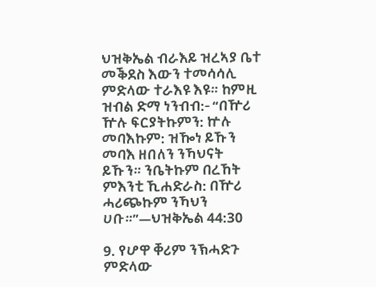ህዝቅኤል ብራእይ ዝረኣያ ቤተ መቕደስ እውን ተመሳሳሊ ምድላው ተራእዩ እዩ። ከምዚ ዝብል ድማ ነንብብ:- “በዅሪ ዅሉ ፍርያትኩምን: ኵሉ መባእኩም: ዝዀነ ይኹን መባእ ዘበለን ንኻህናት ይኹን። ንቤትኩም በረኸት ምእንቲ ኺሐድራስ: በዅሪ ሓሪጭኩም ንኻህን ሀቡ።”—ህዝቅኤል 44:30

9. የሆዋ ቐሪም ንኽሓድጉ ምድላው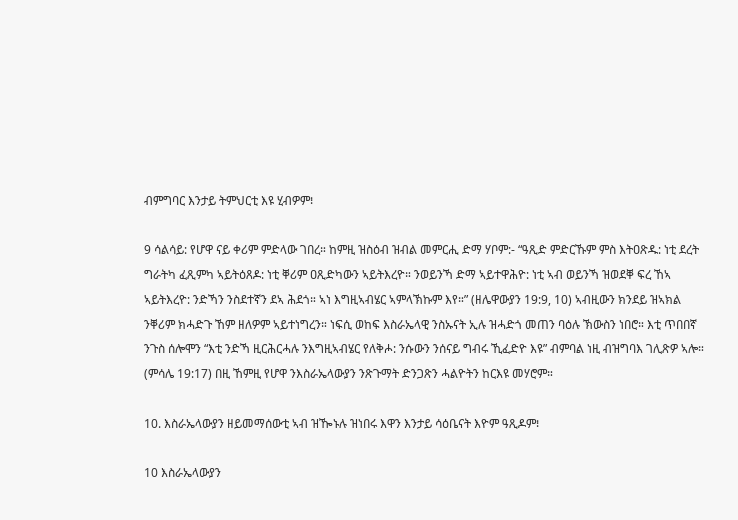ብምግባር እንታይ ትምህርቲ እዩ ሂብዎም፧

9 ሳልሳይ: የሆዋ ናይ ቀሪም ምድላው ገበረ። ከምዚ ዝስዕብ ዝብል መምርሒ ድማ ሃቦም:- “ዓጺድ ምድርኹም ምስ እትዐጽዱ: ነቲ ደረት ግራትካ ፈጺምካ ኣይትዕጸዶ: ነቲ ቐሪም ዐጺድካውን ኣይትእረዮ። ንወይንኻ ድማ ኣይተዋሕዮ: ነቲ ኣብ ወይንኻ ዝወደቐ ፍረ ኸኣ ኣይትእረዮ: ንድኻን ንስደተኛን ደኣ ሕደጎ። ኣነ እግዚኣብሄር ኣምላኽኩም እየ።” (ዘሌዋውያን 19:9, 10) ኣብዚውን ክንደይ ዝኣክል ንቐሪም ክሓድጉ ኸም ዘለዎም ኣይተነግረን። ነፍሲ ወከፍ እስራኤላዊ ንስኡናት ኢሉ ዝሓድጎ መጠን ባዕሉ ኽውስን ነበሮ። እቲ ጥበበኛ ንጉስ ሰሎሞን “እቲ ንድኻ ዚርሕርሓሉ ንእግዚኣብሄር የለቅሖ: ንሱውን ንሰናይ ግብሩ ኺፈድዮ እዩ” ብምባል ነዚ ብዝግባእ ገሊጽዎ ኣሎ። (ምሳሌ 19:17) በዚ ኸምዚ የሆዋ ንእስራኤላውያን ንጽጉማት ድንጋጽን ሓልዮትን ከርእዩ መሃሮም።

10. እስራኤላውያን ዘይመማሰውቲ ኣብ ዝዀኑሉ ዝነበሩ እዋን እንታይ ሳዕቤናት እዮም ዓጺዶም፧

10 እስራኤላውያን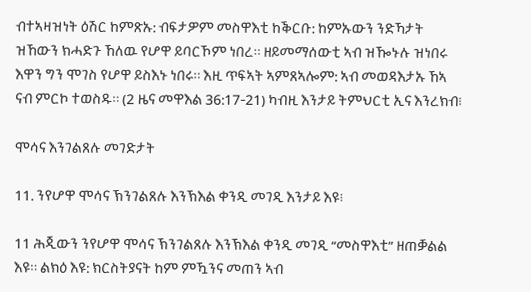ብተኣዛዝነት ዕሽር ከምጽኡ: ብፍታዎም መስዋእቲ ከቕርቡ: ከምኡውን ንድኻታት ዝኸውን ክሓድጉ ኸለዉ የሆዋ ይባርኾም ነበረ። ዘይመማሰውቲ ኣብ ዝዀኑሉ ዝነበሩ እዋን ግን ሞገስ የሆዋ ይስእኑ ነበሩ። እዚ ጥፍኣት ኣምጸኣሎም: ኣብ መወዳእታኡ ኸኣ ናብ ምርኮ ተወስዱ። (2 ዜና መዋእል 36:17-21) ካብዚ እንታይ ትምህርቲ ኢና እንረክብ፧

ሞሳና እንገልጸሉ መገድታት

11. ንየሆዋ ሞሳና ኽንገልጸሉ እንኽእል ቀንዲ መገዲ እንታይ እዩ፧

11 ሕጂውን ንየሆዋ ሞሳና ኽንገልጸሉ እንኽእል ቀንዲ መገዲ “መስዋእቲ” ዘጠቓልል እዩ። ልክዕ እዩ: ክርስትያናት ከም ምዃንና መጠን ኣብ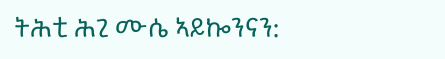ትሕቲ ሕጊ ሙሴ ኣይኰንናን: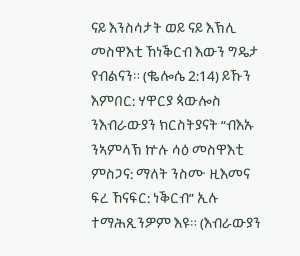ናይ እንስሳታት ወይ ናይ እኽሊ መስዋእቲ ኸነቕርብ እውን ግዴታ የብልናን። (ቈሎሴ 2:14) ይኹን እምበር: ሃዋርያ ጳውሎስ ንእብራውያን ክርስትያናት “ብእኡ ንኣምላኽ ኵሉ ሳዕ መስዋእቲ ምስጋና: ማለት ንስሙ ዚእመና ፍረ ኸናፍር: ነቕርብ” ኢሉ ተማሕጺንዎም እዩ። (እብራውያን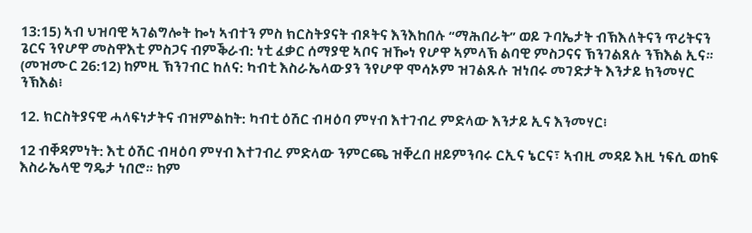13:15) ኣብ ህዝባዊ ኣገልግሎት ኰነ ኣብተን ምስ ክርስትያናት ብጾትና እንእከበሉ “ማሕበራት” ወይ ጉባኤታት ብኽእለትናን ጥሪትናን ጌርና ንየሆዋ መስዋእቲ ምስጋና ብምቕራብ: ነቲ ፈቃር ሰማያዊ ኣቦና ዝዀነ የሆዋ ኣምላኽ ልባዊ ምስጋናና ኽንገልጸሉ ንኽእል ኢና። (መዝሙር 26:12) ከምዚ ኽንገብር ከለና: ካብቲ እስራኤላውያን ንየሆዋ ሞሳኦም ዝገልጹሉ ዝነበሩ መገድታት እንታይ ክንመሃር ንኽእል፧

12. ክርስትያናዊ ሓላፍነታትና ብዝምልከት: ካብቲ ዕሽር ብዛዕባ ምሃብ እተገብረ ምድላው እንታይ ኢና እንመሃር፧

12 ብቐዳምነት: እቲ ዕሽር ብዛዕባ ምሃብ እተገብረ ምድላው ንምርጫ ዝቐረበ ዘይምንባሩ ርኢና ኔርና፣ ኣብዚ መዳይ እዚ ነፍሲ ወከፍ እስራኤላዊ ግዴታ ነበሮ። ከም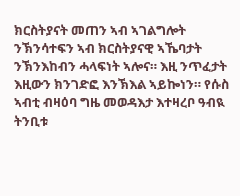ክርስትያናት መጠን ኣብ ኣገልግሎት ንኽንሳተፍን ኣብ ክርስትያናዊ ኣኼባታት ንኽንእከብን ሓላፍነት ኣሎና። እዚ ንጥፈታት እዚውን ክንገድፎ እንኽእል ኣይኰነን። የሱስ ኣብቲ ብዛዕባ ግዜ መወዳእታ እተዛረቦ ዓብዪ ትንቢቱ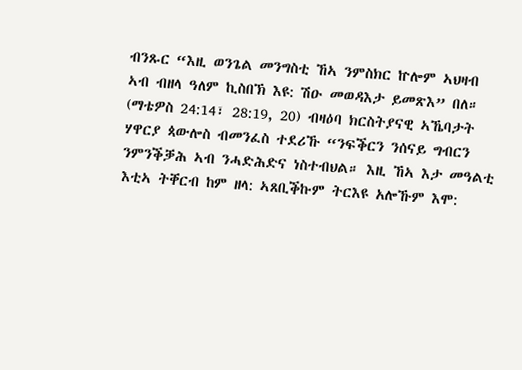ብንጹር “እዚ ወንጌል መንግስቲ ኸኣ ንምስክር ኵሎም ኣህዛብ ኣብ ብዘላ ዓለም ኪስበኽ እዩ: ሽዑ መወዳእታ ይመጽእ” በለ። (ማቴዎስ 24:14፣ 28:19, 20) ብዛዕባ ክርስትያናዊ ኣኼባታት ሃዋርያ ጳውሎስ ብመንፈስ ተደሪኹ “ንፍቕርን ንሰናይ ግብርን ንምንቕቓሕ ኣብ ንሓድሕድና ነስተብህል። እዚ ኸኣ እታ መዓልቲ እቲኣ ትቐርብ ከም ዘላ: ኣጸቢቕኩም ትርእዩ አሎኹም እሞ: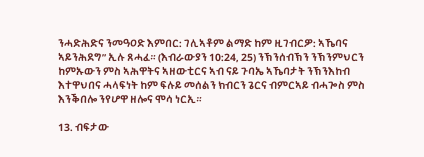ንሓድሕድና ንመዓዐድ እምበር: ገሊኣቶም ልማድ ከም ዚገብርዎ: ኣኼባና ኣይንሕደግ” ኢሉ ጸሓፈ። (እብራውያን 10:24, 25) ንኽንሰብኽን ንኽንምህርን ከምኡውን ምስ ኣሕዋትና ኣዘውቲርና ኣብ ናይ ጉባኤ ኣኼባታት ንኽንእከብ እተዋህበና ሓላፍነት ከም ፍሉይ መሰልን ክብርን ጌርና ብምርኣይ ብሓጐስ ምስ እንቕበሎ ንየሆዋ ዘሎና ሞሳ ነርኢ።

13. ብፍታው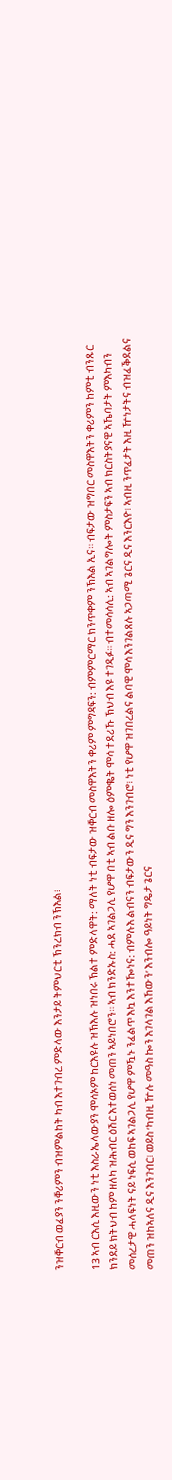ንዝቐርብ ወፈያን ንቐሪምን ብዝምልከት ካብ እተገብረ ምድላው እንታይ ትምህርቲ ኽንረክብ ንኽእል፧

13 ኣብ ርእሲ እዚውን ነቲ እስራኤላውያን ሞሳኦም ከርእዩሉ ዝኽእሉ ዝነበሩ ኽልተ ምድላዋት: ማለት ነቲ ብፍታው ዝቐርብ መስዋእትን ቀሪም ምግዳፍን: ብምምርማር ክንጥቀም ንኽእል ኢና። ብፍታው ዝግበር መስዋእትን ቀሪምን ከምቲ ብንጹር ክንደይ ክትህብ ከም ዘለካ ዝሕብር ዕሽር እተወሰነ መጠን ኣይነበሮን። ኣብ ክንድኡስ: ሓደ ኣገልጋሊ የሆዋ በቲ ኣብ ልቡ ዘሎ ዕምቈት ሞሳ ተደሪኹ ኽህብ እዩ ተገዲፉ። ብተመሳሳሊ: ኣብ ኣገልግሎት ምስታፍን ኣብ ክርስትያናዊ ኣኼባታት ምእካብን መሰረታዊ ሓላፍነት ናይ ነፍሲ ወከፍ ኣገልጋሊ የሆዋ ምዃኑ ንፈልጥ እኳ እንተዀነና: ብምሉእ ልብናን ብፍታውን ዲና ግን እንገብሮ፧ ነቲ የሆዋ ዝገበረልና ልባዊ ሞሳ እንገልጸሉ ኣጋጣሚ ጌርና ዲና እንርእዮ፧ ኣብዚ ንጥፈታት እዚ ዅነታትና ብዝፈቕደልና መጠን ዝከኣለና ዲና እንገብር፧ ወይስ ‘ካብዚ ዅሉ መዓስ ኰን እገላገል እኸውን’ እንብሎ ዓይነት ግዴታ ጌርና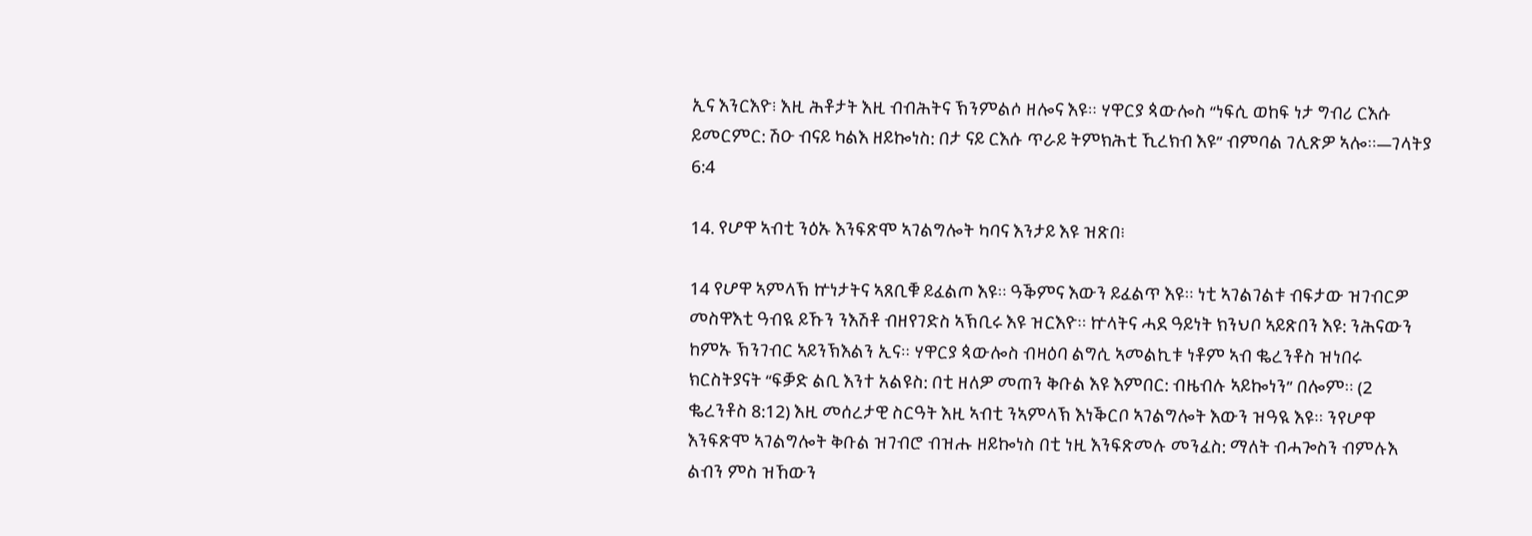ኢና እንርእዮ፧ እዚ ሕቶታት እዚ ብብሕትና ኽንምልሶ ዘሎና እዩ። ሃዋርያ ጳውሎስ “ነፍሲ ወከፍ ነታ ግብሪ ርእሱ ይመርምር: ሽዑ ብናይ ካልእ ዘይኰነስ: በታ ናይ ርእሱ ጥራይ ትምክሕቲ ኺረክብ እዩ” ብምባል ገሊጽዎ ኣሎ።—ገላትያ 6:4

14. የሆዋ ኣብቲ ንዕኡ እንፍጽሞ ኣገልግሎት ካባና እንታይ እዩ ዝጽበ፧

14 የሆዋ ኣምላኽ ኵነታትና ኣጸቢቑ ይፈልጦ እዩ። ዓቕምና እውን ይፈልጥ እዩ። ነቲ ኣገልገልቱ ብፍታው ዝገብርዎ መስዋእቲ ዓብዪ ይኹን ንእሽቶ ብዘየገድስ ኣኽቢሩ እዩ ዝርእዮ። ኵላትና ሓደ ዓይነት ክንህቦ ኣይጽበን እዩ: ንሕናውን ከምኡ ኽንገብር ኣይንኽእልን ኢና። ሃዋርያ ጳውሎስ ብዛዕባ ልግሲ ኣመልኪቱ ነቶም ኣብ ቈረንቶስ ዝነበሩ ክርስትያናት “ፍቓድ ልቢ እንተ አልዩስ: በቲ ዘለዎ መጠን ቅቡል እዩ እምበር: ብዜብሉ ኣይኰነን” በሎም። (2 ቈረንቶስ 8:12) እዚ መሰረታዊ ስርዓት እዚ ኣብቲ ንኣምላኽ እነቕርቦ ኣገልግሎት እውን ዝዓዪ እዩ። ንየሆዋ እንፍጽሞ ኣገልግሎት ቅቡል ዝገብሮ ብዝሑ ዘይኰነስ በቲ ነዚ እንፍጽመሉ መንፈስ: ማለት ብሓጐስን ብምሉእ ልብን ምስ ዝኸውን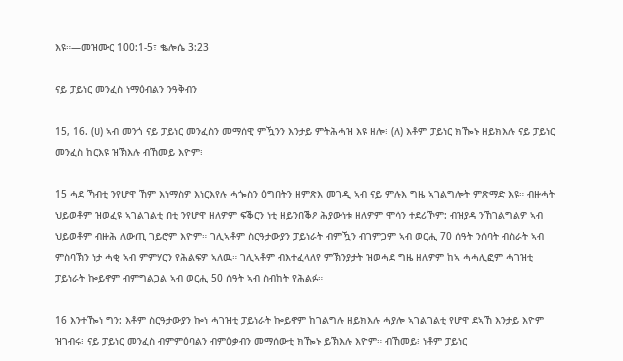እዩ።—መዝሙር 100:1-5፣ ቈሎሴ 3:23

ናይ ፓይነር መንፈስ ነማዕብልን ንዓቅብን

15, 16. (ሀ) ኣብ መንጎ ናይ ፓይነር መንፈስን መማሰዊ ምዃንን እንታይ ምትሕሓዝ እዩ ዘሎ፧ (ለ) እቶም ፓይነር ክዀኑ ዘይክእሉ ናይ ፓይነር መንፈስ ከርእዩ ዝኽእሉ ብኸመይ እዮም፧

15 ሓደ ኻብቲ ንየሆዋ ኸም እነማስዎ እነርእየሉ ሓጐስን ዕግበትን ዘምጽእ መገዲ ኣብ ናይ ምሉእ ግዜ ኣገልግሎት ምጽማድ እዩ። ብዙሓት ህይወቶም ዝወፈዩ ኣገልገልቲ በቲ ንየሆዋ ዘለዎም ፍቕርን ነቲ ዘይንበቕዖ ሕያውነቱ ዘለዎም ሞሳን ተደሪኾም: ብዝያዳ ንኸገልግልዎ ኣብ ህይወቶም ብዙሕ ለውጢ ገይሮም እዮም። ገሊኣቶም ስርዓታውያን ፓይነራት ብምዃን ብገምጋም ኣብ ወርሒ 70 ሰዓት ንሰባት ብስራት ኣብ ምስባኽን ነታ ሓቂ ኣብ ምምሃርን የሕልፍዎ ኣለዉ። ገሊኣቶም ብእተፈላለየ ምኽንያታት ዝወሓደ ግዜ ዘለዎም ከኣ ሓሓሊፎም ሓገዝቲ ፓይነራት ኰይኖም ብምግልጋል ኣብ ወርሒ 50 ሰዓት ኣብ ስብከት የሕልፉ።

16 እንተዀነ ግን: እቶም ስርዓታውያን ኰነ ሓገዝቲ ፓይነራት ኰይኖም ከገልግሉ ዘይክእሉ ሓያሎ ኣገልገልቲ የሆዋ ደኣኸ እንታይ እዮም ዝገብሩ፧ ናይ ፓይነር መንፈስ ብምምዕባልን ብምዕቃብን መማሰውቲ ክዀኑ ይኽእሉ እዮም። ብኸመይ፧ ነቶም ፓይነር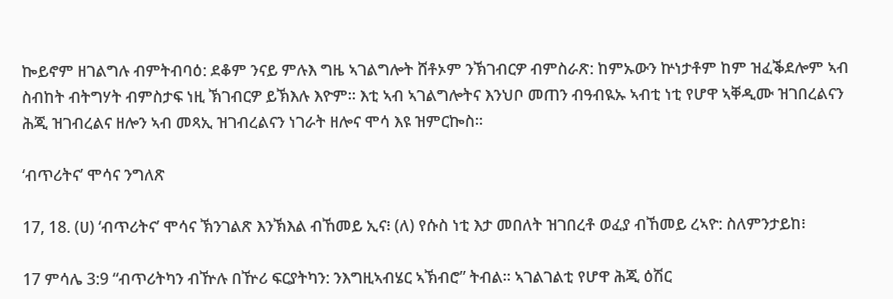ኰይኖም ዘገልግሉ ብምትብባዕ: ደቆም ንናይ ምሉእ ግዜ ኣገልግሎት ሸቶኦም ንኽገብርዎ ብምስራጽ: ከምኡውን ኵነታቶም ከም ዝፈቕደሎም ኣብ ስብከት ብትግሃት ብምስታፍ ነዚ ኽገብርዎ ይኽእሉ እዮም። እቲ ኣብ ኣገልግሎትና እንህቦ መጠን ብዓብዪኡ ኣብቲ ነቲ የሆዋ ኣቐዲሙ ዝገበረልናን ሕጂ ዝገብረልና ዘሎን ኣብ መጻኢ ዝገብረልናን ነገራት ዘሎና ሞሳ እዩ ዝምርኰስ።

‘ብጥሪትና’ ሞሳና ንግለጽ

17, 18. (ሀ) ‘ብጥሪትና’ ሞሳና ኽንገልጽ እንኽእል ብኸመይ ኢና፧ (ለ) የሱስ ነቲ እታ መበለት ዝገበረቶ ወፈያ ብኸመይ ረኣዮ: ስለምንታይከ፧

17 ምሳሌ 3:9 “ብጥሪትካን ብዅሉ በዅሪ ፍርያትካን: ንእግዚኣብሄር ኣኽብሮ” ትብል። ኣገልገልቲ የሆዋ ሕጂ ዕሽር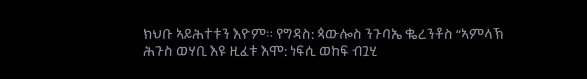ክህቡ ኣይሕተቱን እዮም። የግዳስ: ጳውሎስ ንጉባኤ ቈረንቶስ “ኣምላኽ ሕጉስ ወሃቢ እዩ ዚፈቱ እሞ: ነፍሲ ወከፍ ብጓሂ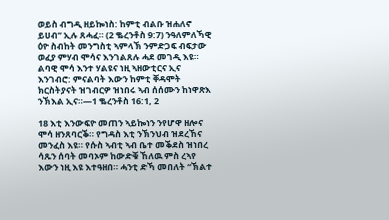ወይስ ብግዲ ዘይኰነስ: ከምቲ ብልቡ ዝሐለኖ ይሀብ” ኢሉ ጸሓፈ። (2 ቈረንቶስ 9:7) ንዓለምለኻዊ ዕዮ ስብከት መንግስቲ ኣምላኽ ንምድጋፍ ብፍታው ወፈያ ምሃብ ሞሳና እንገልጸሉ ሓደ መገዲ እዩ። ልባዊ ሞሳ እንተ ሃልዩና ነዚ ኣዘውቲርና ኢና እንገብሮ: ምናልባት እውን ከምቲ ቐዳሞት ክርስትያናት ዝገብርዎ ዝነበሩ ኣብ ሰሰሙን ከነዋጽእ ንኽእል ኢና።—1 ቈረንቶስ 16:1, 2

18 እቲ እንውፍዮ መጠን ኣይኰነን ንየሆዋ ዘሎና ሞሳ ዘንጸባርቕ። የግዳስ እቲ ንኽንህብ ዝደረኸና መንፈስ እዩ። የሱስ ኣብቲ ኣብ ቤተ መቕደስ ዝነበረ ሳጹን ሰባት መባኦም ከውድቑ ኸለዉ ምስ ረኣየ እውን ነዚ እዩ እተዓዘበ። ሓንቲ ድኻ መበለት “ኽልተ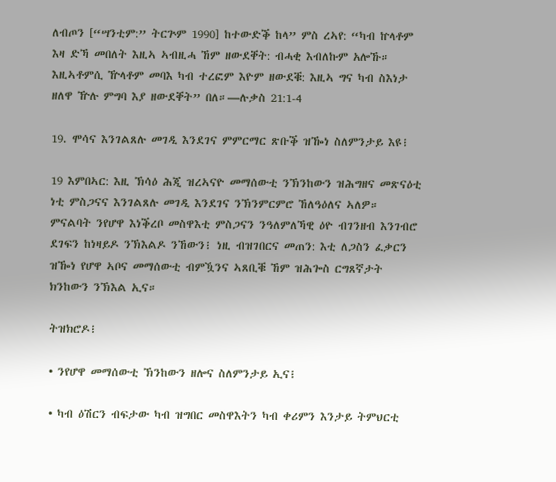ለብጦን [“ሣንቲም:” ትርጕም 1990] ከተውድቕ ከላ” ምስ ረኣየ: “ካብ ኵላቶም እዛ ድኻ መበለት እዚኣ ኣብዚሓ ኸም ዘውደቐት: ብሓቂ እብለኩም አሎኹ። እዚኣቶምሲ ዅላቶም መባእ ካብ ተረፎም እዮም ዘውደቑ: እዚኣ ግና ካብ ስእነታ ዘለዋ ዅሉ ምግባ እያ ዘውደቐት” በለ።—ሉቃስ 21:1-4

19. ሞሳና እንገልጸሉ መገዲ እንደገና ምምርማር ጽቡቕ ዝዀነ ስለምንታይ እዩ፧

19 እምበኣር: እዚ ኽሳዕ ሕጂ ዝረኣናዮ መማሰውቲ ንኽንከውን ዝሕግዘና መጽናዕቲ ነቲ ምስጋናና እንገልጸሉ መገዲ እንደገና ንኽንምርምሮ ኸለዓዕለና ኣለዎ። ምናልባት ንየሆዋ እነቕረቦ መስዋእቲ ምስጋናን ንዓለምለኻዊ ዕዮ ብገንዘብ እንገብሮ ደገፍን ከነዛይዶ ንኽእልዶ ንኸውን፧ ነዚ ብዝገበርና መጠን: እቲ ለጋስን ፈቃርን ዝዀነ የሆዋ ኣቦና መማሰውቲ ብምዃንና ኣጸቢቑ ኸም ዝሕጐስ ርግጸኛታት ክንከውን ንኽእል ኢና።

ትዝክሮዶ፧

• ንየሆዋ መማሰውቲ ኽንከውን ዘሎና ስለምንታይ ኢና፧

• ካብ ዕሽርን ብፍታው ካብ ዝግበር መስዋእትን ካብ ቀሪምን እንታይ ትምህርቲ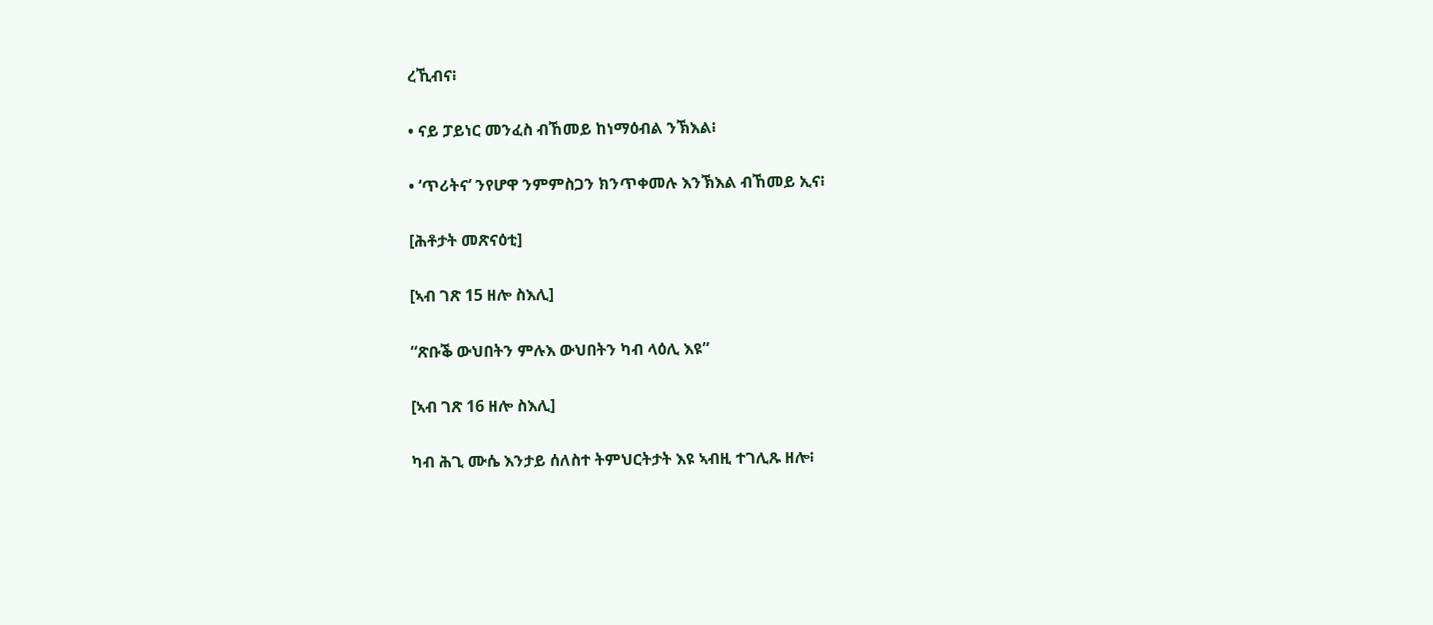ረኺብና፧

• ናይ ፓይነር መንፈስ ብኸመይ ከነማዕብል ንኽእል፧

• ‘ጥሪትና’ ንየሆዋ ንምምስጋን ክንጥቀመሉ እንኽእል ብኸመይ ኢና፧

[ሕቶታት መጽናዕቲ]

[ኣብ ገጽ 15 ዘሎ ስእሊ]

“ጽቡቕ ውህበትን ምሉእ ውህበትን ካብ ላዕሊ እዩ”

[ኣብ ገጽ 16 ዘሎ ስእሊ]

ካብ ሕጊ ሙሴ እንታይ ሰለስተ ትምህርትታት እዩ ኣብዚ ተገሊጹ ዘሎ፧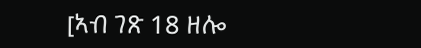[ኣብ ገጽ 18 ዘሎ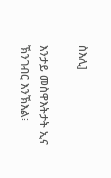ስእሊ]

እንታይ መስዋእትታት ኢና ኽንገብር እንኽእል፧